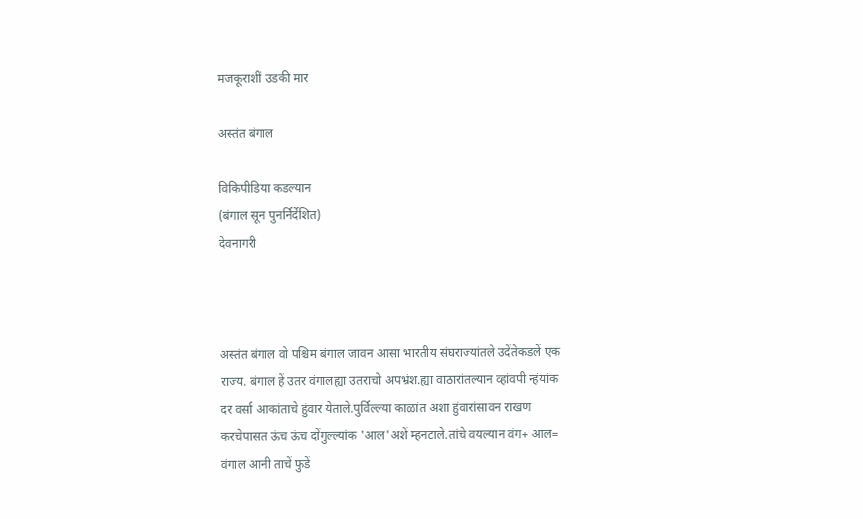मजकूराशीं उडकी मार

अस्तंत बंगाल

विकिपीडिया कडल्यान
(बंगाल सून पुनर्निर्देशित)
देवनागरी



अस्तंत बंगाल वो पश्चिम बंगाल जावन आसा भारतीय संघराज्यांतले उदेंतेकडलें एक राज्य. बंगाल हें उतर वंगालह्या उतराचो अपभ्रंश.ह्या वाठारांतल्यान व्हांवपी न्हंयांक दर वर्सा आकांताचे हुंवार येताले.पुर्विल्ल्या काळांत अशा हुंवारांसावन राखण करचेपासत ऊंच ऊंच दोंगुल्ल्यांक 'आल'अशें म्हनटाले.तांचे वयल्यान वंग+ आल= वंगाल आनी ताचें फुडें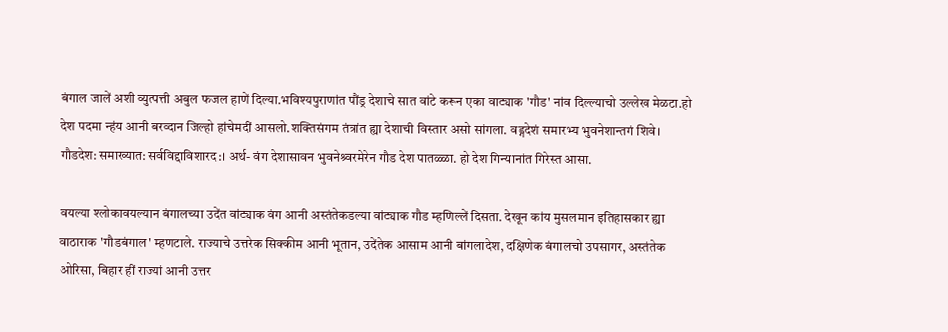बंगाल जालें अशी व्युत्पत्ती अबुल फजल हाणें दिल्या.भविश्यपुराणांत पौंड्र देशाचे सात वांटे करून एका वाट्याक 'गौड' नांव दिल्ल्याचो उल्लेख मेळटा.हो देश पदमा न्हंय आनी बरव्दान जिल्हो हांचेमदीं आसलो.शक्तिसंगम तंत्रांत ह्या देशाची विस्तार असो सांगला. वड्गदेशं समारभ्य भुवनेशान्तगं शिवे। गौडदेश: समाख्यात: सर्वविद्दाविशारद:। अर्थ- वंग देशासावन भुवनेश्र्वरमेरेन गौड देश पातळ्ळा. हो देश गिन्यानांत गिरेस्त आसा.

वयल्या श्लोकावयल्यान बंगालच्या उदेंत वांट्याक वंग आनी अस्तंतेकडल्या वांट्याक गौड म्हणिल्लें दिसता. देखून कांय मुसलमान इतिहासकार ह्या वाठाराक 'गौडबंगाल' म्हणटाले. राज्याचे उत्तरेक सिक्कीम आनी भूतान, उदेंतेक आसाम आनी बांगलादेश, दक्षिणेक बंगालचो उपसागर, अस्तंतेक ओरिसा, बिहार हीं राज्यां आनी उत्तर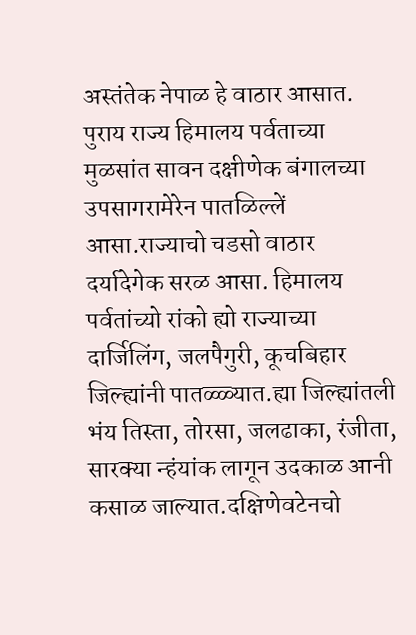अस्तंतेक नेपाळ हे वाठार आसात. पुराय राज्य हिमालय पर्वताच्या मुळसांत सावन दक्षीणेक बंगालच्या उपसागरामेरेन पातळिल्लें आसा.राज्याचो चडसो वाठार दर्यादेगेक सरळ आसा. हिमालय पर्वतांच्यो रांको ह्यो राज्याच्या दार्जिलिंग, जलपैगुरी, कूचबिहार जिल्ह्यांनी पातळ्ळ्यात.ह्या जिल्ह्यांतली भंय तिस्ता, तोरसा, जलढाका, रंजीता, सारक्या न्हंयांक लागून उदकाळ आनी कसाळ जाल्यात.दक्षिणेवटेनचो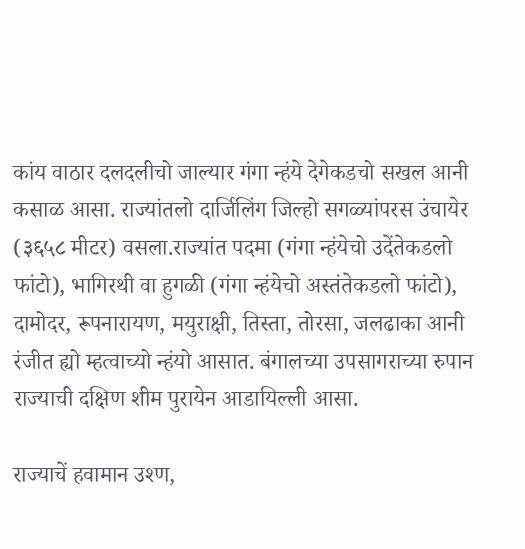कांय वाठार दलदलीचो जाल्यार गंगा न्हंये देगेकडचो सखल आनी कसाळ आसा. राज्यांतलो दार्जिलिंग जिल्हो सगळ्यांपरस उंचायेर (३६५८ मीटर) वसला.राज्यांत पदमा (गंगा न्हंयेचो उदेंतेकडलो फांटो), भागिरथी वा हुगळी (गंगा न्हंयेचो अस्तंतेकडलो फांटो), दामोदर, रूपनारायण, मयुराक्षी, तिस्ता, तोरसा, जलढाका आनी रंजीत ह्यो म्हत्वाच्यो न्हंयो आसात. बंगालच्या उपसागराच्या रुपान राज्याची दक्षिण शीम पुरायेन आडायिल्ली आसा.

राज्याचें हवामान उश्ण,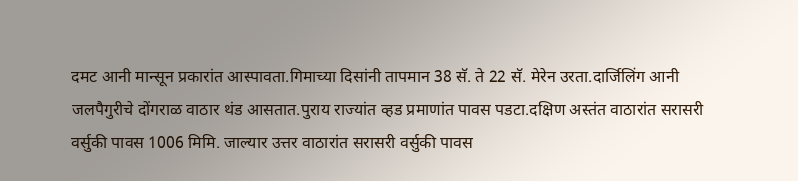दमट आनी मान्सून प्रकारांत आस्पावता.गिमाच्या दिसांनी तापमान 38 सॅ. ते 22 सॅ. मेरेन उरता.दार्जिलिंग आनी जलपैगुरीचे दोंगराळ वाठार थंड आसतात.पुराय राज्यांत व्हड प्रमाणांत पावस पडटा.दक्षिण अस्तंत वाठारांत सरासरी वर्सुकी पावस 1006 मिमि. जाल्यार उत्तर वाठारांत सरासरी वर्सुकी पावस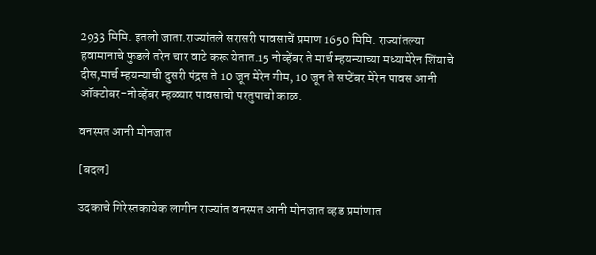2933 मिमि. इतलो जाता.राज्यांतले सरासरी पावसाचें प्रमाण 1650 मिमि. राज्यांतल्या हवामानाचे फुडले तरेन चार वाटे करू येतात.15 नोव्हेंबर ते मार्च म्हयन्याच्या मध्यामेरेन शिंयाचे दीस,मार्च म्हयन्याची दुसरी पंद्रस ते 10 जून मेरेन गीम, 10 जून ते सप्टेंबर मेरेन पावस आनी ऑक्टोबर-नोव्हेंबर म्हळ्यार पावसाचो परतुपाचो काळ.

वनस्पत आनी मोनजात

[बदल]

उदकाचे गिरेस्तकायेक लागीन राज्यांत वनस्पत आनी मोनजात व्हड प्रमांणात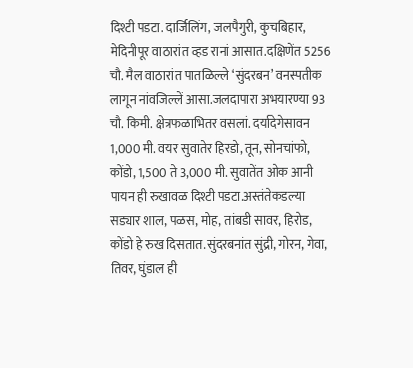दिश्टी पडटा. दार्जिलिंग, जलपैगुरी, कुचबिहार, मेदिनीपूर वाठारांत व्हड रानां आसात.दक्षिणेंत 5256 चौ. मैल वाठारांत पातळिल्ले ‘सुंदरबन’ वनस्पतीक लागून नांवजिल्लें आसा.जलदापारा अभयारण्या 93 चौ. किमी. क्षेत्रफळाभितर वसलां. दर्यादेगेसावन 1,000 मी. वयर सुवातेर हिरडो, तून, सोनचांफो, कोंडो, 1,500 ते 3,000 मी. सुवातेंत ओक आनी पायन ही रुखावळ दिश्टी पडटा.अस्तंतेकडल्या सड्यार शाल, पळस, मोह, तांबडी सावर, हिरोड, कोंडो हे रुख दिसतात.सुंदरबनांत सुंद्री, गोरन, गेवा, तिवर, घुंडाल ही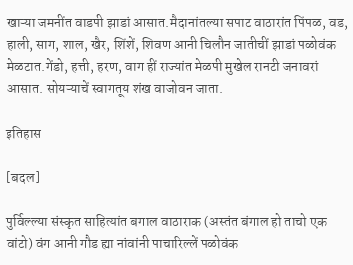खाऱ्या जमनींत वाडपी झाडां आसात.मैदानांतल्या सपाट वाठारांत पिंपळ, वड, हाली, साग, शाल, खैर, शिंशें, शिवण आनी चिलौन जातीचीं झाडां पळोवंक मेळटात.गेंडो, हत्ती, हरण, वाग हीं राज्यांत मेळपी मुखेल रानटी जनावरां आसात. सोयऱ्याचें स्वागतूय शंख वाजोवन जाता.

इतिहास

[बदल]

पुर्विल्ल्या संस्कृत साहित्यांत बगाल वाठाराक (अस्तंत बंगाल हो ताचो एक वांटो) वंग आनी गौड ह्या नांवांनी पाचारिल्लें पळोवंक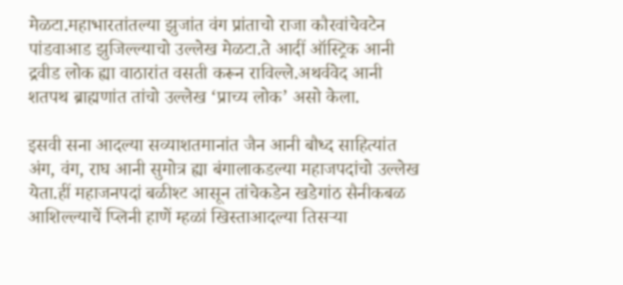मेळटा.महाभारतांतल्या झुजांत वंग प्रांताचो राजा कौरवांचेवटेन पांडवाआड झुजिल्ल्याचो उल्लेख मेळटा.ते आदीं ऑस्ट्रिक आनी द्रवीड लोक ह्या वाठारांत वसती करून राविल्ले.अथर्ववेद आनी शतपथ ब्राह्मणांत तांचो उल्लेख ‘प्राच्य लोक’ असो केला.

इसवी सना आदल्या सव्याशतमानांत जैन आनी बौध्द साहित्यांत अंग, वंग, राघ आनी सुमोत्र ह्या बंगालाकडल्या महाजपदांचो उल्लेख येता.हीं महाजनपदां बळीश्ट आसून तांचेकडेन खडेगांठ सैनीकबळ आशिल्ल्याचें प्लिनी हाणें म्हळां खिस्ताआदल्या तिसऱ्या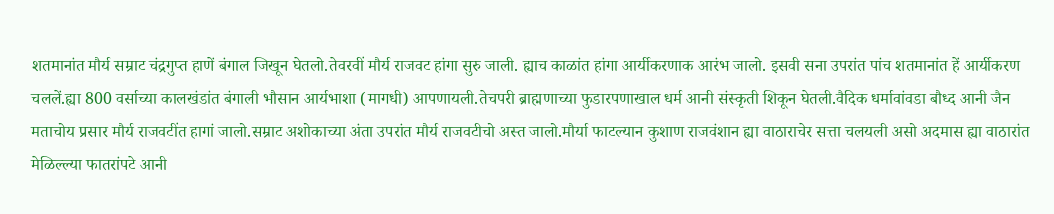शतमानांत मौर्य सम्राट चंद्रगुप्त हाणें बंगाल जिखून घेतलो.तेवरवीं मौर्य राजवट हांगा सुरु जाली. ह्याच काळांत हांगा आर्यीकरणाक आरंभ जालो. इसवी सना उपरांत पांच शतमानांत हें आर्यीकरण चललें.ह्या 800 वर्साच्या कालखंडांत बंगाली भौसान आर्यभाशा (मागधी) आपणायली.तेचपरी ब्राह्मणाच्या फुडारपणाखाल धर्म आनी संस्कृती शिकून घेतली.वैदिक धर्मावांवडा बौध्द आनी जैन मताचोय प्रसार मौर्य राजवटींत हागां जालो.सम्राट अशोकाच्या अंता उपरांत मौर्य राजवटीचो अस्त जालो.मौर्या फाटल्यान कुशाण राजवंशान ह्या वाठाराचेर सत्ता चलयली असो अदमास ह्या वाठारांत मेळिल्ल्या फातरांपटे आनी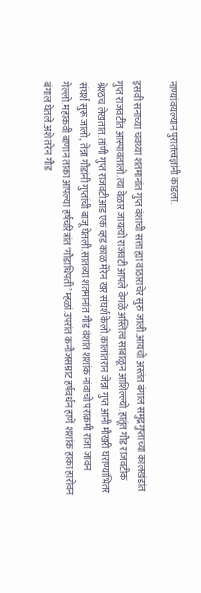नाण्यांवयल्यान पुरातत्त्वज्ञांनी काडला.

इसवी सनाच्या चवथ्या शतमानांत गुप्त वंशाची सत्ता ह्या वाठाराचेर सुरु जाली.आयचो अस्तंत बंगाल समुद्रगुप्ताच्या कालखंडांत गुप्त राजवटींत आस्पावतालो.त्या वेळार जायत्यो राजवटी आपले वेगळें अस्तित्व साबाळून आशिल्ल्यो.हातूंत गौड राजवटीक श्रेश्ठच लेखतात.तांणी गुप्त राजवटीआड एक व्हड काळ मेरेन खर संघर्श केलो.कालांतरान जेन्ना गुप्त आनी मौखरी घराण्यांभितर संघर्श सुरू जालो, तेन्ना गौडांनी गुप्तांची बाजू घेतली.सातव्या शतमानांत गौड वंशांत शशांक नांवाचो पराक्रमी राजा जावन गेल्लो.महाकवी बाणान ताका आपल्या हर्षचरित्रांत ‘गौडाधिपती’ म्हळां.उपरांत कनौजसम्राट हर्षवर्धन हाणें शशांक हाका हारोवन बंगाल घेतले.अशे तरेन गौड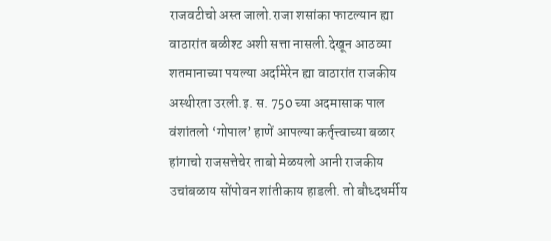राजवटीचो अस्त जालो.राजा शसांका फाटल्यान ह्या वाठारांत बळीश्ट अशी सत्ता नासली.देखून आठव्या शतमानाच्या पयल्या अर्दामेरेन ह्या वाठारांत राजकीय अस्थीरता उरली.इ. स. 750 च्या अदमासाक पाल वंशांतलो ‘गोपाल’ हाणें आपल्या कर्तृत्त्वाच्या बळार हांगाचो राजसत्तेचेर ताबो मेळयलो आनी राजकीय उचांबळाय सोंपोवन शांतीकाय हाडली. तो बौध्दधर्मीय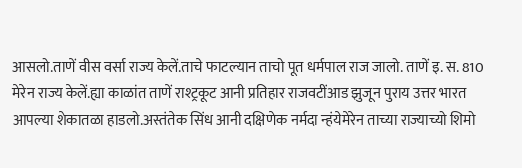आसलो.ताणें वीस वर्सा राज्य केलें.ताचे फाटल्यान ताचो पूत धर्मपाल राज जालो. ताणें इ. स. 810 मेरेन राज्य केलें.ह्या काळांत ताणें राश्ट्रकूट आनी प्रतिहार राजवटींआड झुजून पुराय उत्तर भारत आपल्या शेकातळा हाडलो.अस्तंतेक सिंध आनी दक्षिणेक नर्मदा न्हंयेमेरेन ताच्या राज्याच्यो शिमो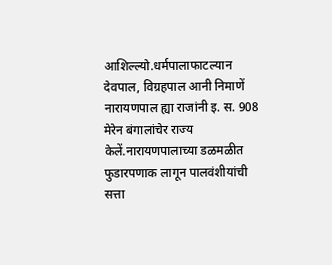आशिल्ल्यो.धर्मपालाफाटल्यान देवपाल, विग्रहपाल आनी निमाणें नारायणपाल ह्या राजांनी इ. स. 908 मेरेन बंगालांचेर राज्य केलें.नारायणपालाच्या डळमळीत फुडारपणाक लागून पालवंशीयांची सत्ता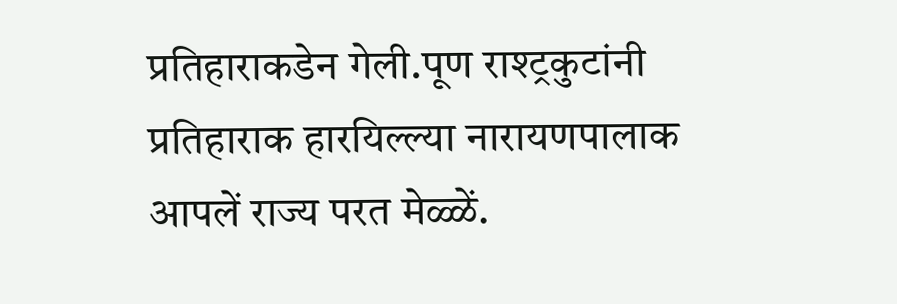प्रतिहाराकडेन गेली.पूण राश्ट्रकुटांनी प्रतिहाराक हारयिल्ल्या नारायणपालाक आपलें राज्य परत मेळ्ळें.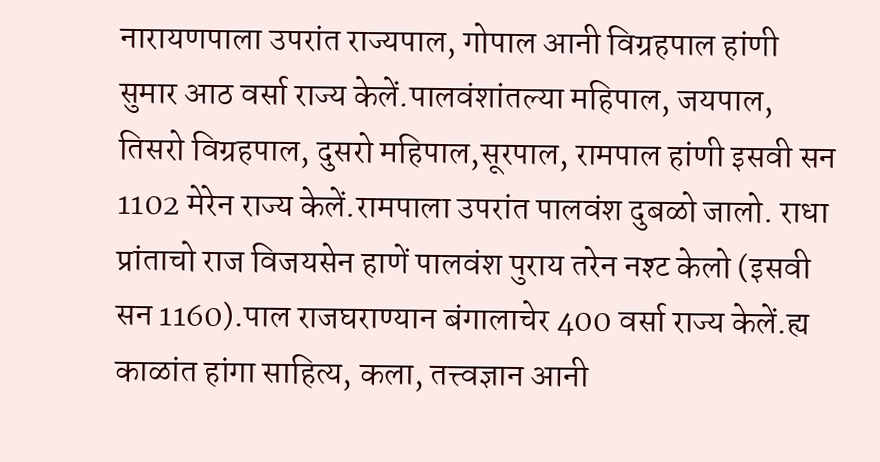नारायणपाला उपरांत राज्यपाल, गोपाल आनी विग्रहपाल हांणी सुमार आठ वर्सा राज्य केलें.पालवंशांतल्या महिपाल, जयपाल, तिसरो विग्रहपाल, दुसरो महिपाल,सूरपाल, रामपाल हांणी इसवी सन 1102 मेरेन राज्य केलें.रामपाला उपरांत पालवंश दुबळो जालो. राधा प्रांताचो राज विजयसेन हाणें पालवंश पुराय तरेन नश्ट केलो (इसवी सन 1160).पाल राजघराण्यान बंगालाचेर 400 वर्सा राज्य केलें.ह्य काळांत हांगा साहित्य, कला, तत्त्वज्ञान आनी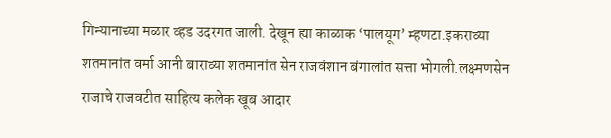गिन्यानाच्या मळार व्हड उदरगत जाली. देखून ह्या काळाक ‘पालयूग’ म्हणटा.इकराव्या शतमानांत वर्मा आनी बाराव्या शतमानांत सेन राजवंशान बंगालांत सत्ता भोगली.लक्ष्मणसेन राजाचे राजवटीत साहित्य कलेक खूब आदार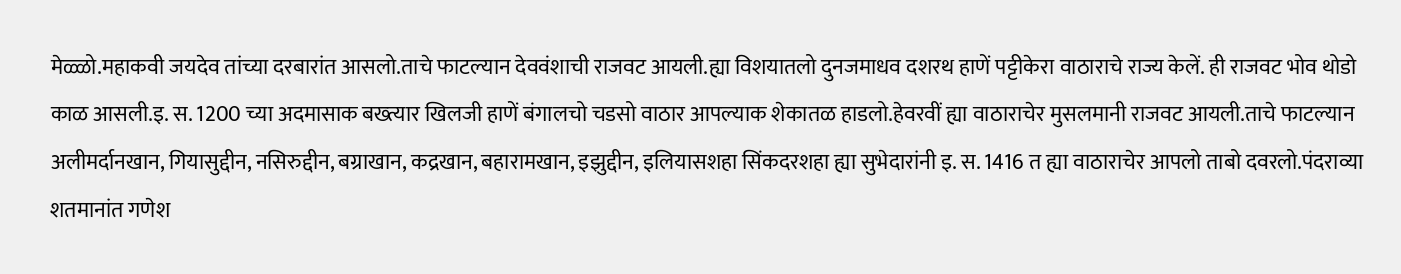मेळ्ळो.महाकवी जयदेव तांच्या दरबारांत आसलो.ताचे फाटल्यान देववंशाची राजवट आयली.ह्या विशयातलो दुनजमाधव दशरथ हाणें पट्टीकेरा वाठाराचे राज्य केलें. ही राजवट भोव थोडो काळ आसली.इ. स. 1200 च्या अदमासाक बख्त्यार खिलजी हाणें बंगालचो चडसो वाठार आपल्याक शेकातळ हाडलो.हेवरवीं ह्या वाठाराचेर मुसलमानी राजवट आयली.ताचे फाटल्यान अलीमर्दानखान, गियासुद्दीन, नसिरुद्दीन, बग्राखान, कद्रखान, बहारामखान, इझुद्दीन, इलियासशहा सिंकदरशहा ह्या सुभेदारांनी इ. स. 1416 त ह्या वाठाराचेर आपलो ताबो दवरलो.पंदराव्या शतमानांत गणेश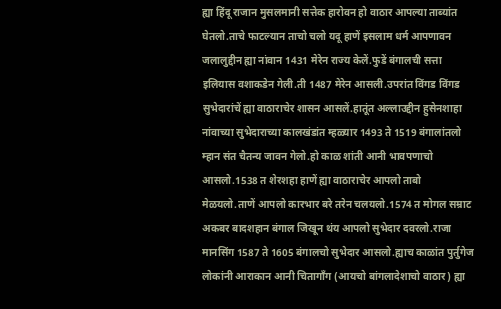ह्या हिंदू राजान मुसलमानी सत्तेक हारोवन हो वाठार आपल्या ताब्यांत घेतलो.ताचे फाटल्यान ताचो चलो यदू हाणें इसलाम धर्म आपणावन जलालुद्दीन ह्या नांवान 1431 मेरेन राज्य केलें.फुडें बंगालची सत्ता इलियास वशाकडेन गेली.ती 1487 मेरेन आसली.उपरांत विंगड विंगड सुभेदारांचें ह्या वाठाराचेर शासन आसलें.हातूंत अल्लाउद्दीन हुसेनशाहा नांवाच्या सुभेदाराच्या कालखंडांत म्हळ्यार 1493 ते 1519 बंगालांतलो म्हान संत चैतन्य जावन गेलो.हो काळ शांती आनी भावपणाचो आसलो.1538 त शेरशहा हाणें ह्या वाठाराचेर आपलो ताबो मेळयलो.ताणें आपलो कारभार बरे तरेन चलयलो.1574 त मोगल सम्राट अकबर बादशहान बंगाल जिखून थंय आपलो सुभेदार दवरलो.राजा मानसिंग 1587 ते 1605 बंगालचो सुभेदार आसलो.ह्याच काळांत पुर्तुगेज लोकांनी आराकान आनी चितागाँग (आयचो बांगलादेशाचो वाठार) ह्या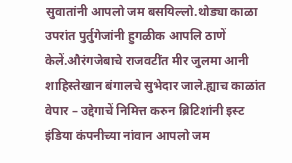सुवातांनी आपलो जम बसयिल्लो.थोड्या काळा उपरांत पुर्तुगेजांनी हुगळीक आपलि ठाणें केलें.औरंगजेबाचे राजवटींत मीर जुलमा आनी शाहिस्तेखान बंगालचे सुभेदार जाले.ह्याच काळांत वेपार – उद्देगाचें निमित्त करुन ब्रिटिशांनी इस्ट इंडिया कंपनीच्या नांवान आपलो जम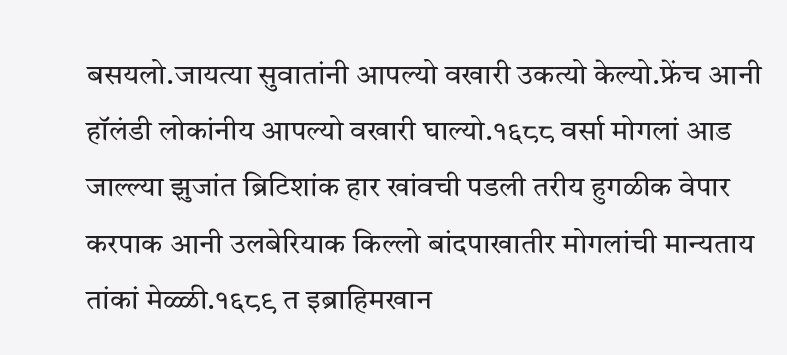बसयलो.जायत्या सुवातांनी आपल्यो वखारी उकत्यो केल्यो.फ्रेंच आनी हॉलंडी लोकांनीय आपल्यो वखारी घाल्यो.१६८८ वर्सा मोगलां आड जाल्ल्या झुजांत ब्रिटिशांक हार खांवची पडली तरीय हुगळीक वेपार करपाक आनी उलबेरियाक किल्लो बांदपाखातीर मोगलांची मान्यताय तांकां मेळ्ळी.१६८९ त इब्राहिमखान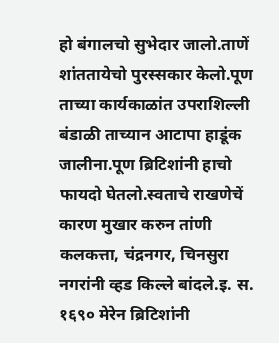हो बंगालचो सुभेदार जालो.ताणें शांततायेचो पुरस्सकार केलो.पूण ताच्या कार्यकाळांत उपराशिल्ली बंडाळी ताच्यान आटापा हाडूंक जालीना.पूण ब्रिटिशांनी हाचो फायदो घेतलो.स्वताचे राखणेचें कारण मुखार करुन तांणी कलकत्ता, चंद्रनगर, चिनसुरा नगरांनी व्हड किल्ले बांदले.इ. स. १६९० मेरेन ब्रिटिशांनी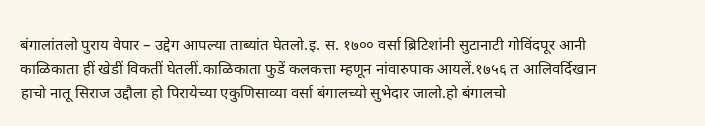बंगालांतलो पुराय वेपार – उद्देग आपल्या ताब्यांत घेतलो.इ. स. १७०० वर्सा ब्रिटिशांनी सुटानाटी गोविंदपूर आनी काळिकाता हीं खेडीं विकतीं घेतलीं.काळिकाता फुडें कलकत्ता म्हणून नांवारुपाक आयलें.१७५६ त आलिवर्दिखान हाचो नातू सिराज उद्दौला हो पिरायेच्या एकुणिसाव्या वर्सा बंगालच्यो सुभेदार जालो.हो बंगालचो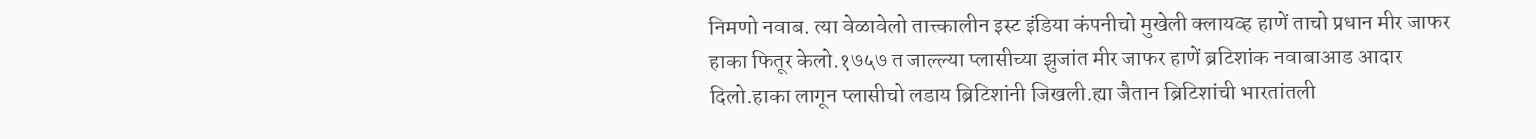निमणो नवाब. त्या वेळावेलो तात्त्कालीन इस्ट इंडिया कंपनीचो मुखेली क्लायव्ह हाणें ताचो प्रधान मीर जाफर हाका फितूर केलो.१७५७ त जाल्ल्या प्लासीच्या झुजांत मीर जाफर हाणें ब्रटिशांक नवाबाआड आदार दिलो.हाका लागून प्लासीचो लडाय ब्रिटिशांनी जिखली.ह्या जैतान ब्रिटिशांची भारतांतली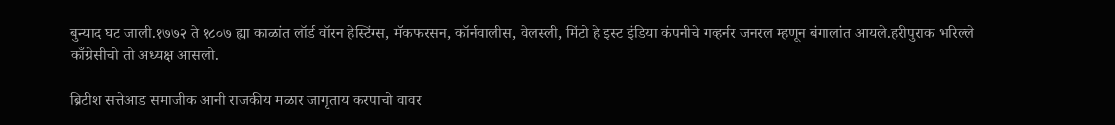बुन्याद घट जाली.१७७२ ते १८०७ ह्या काळांत लॉर्ड वॉरन हेस्टिंग्स, मॅकफरसन, कॉर्नवालीस, वेलस्ली, मिंटो हे इस्ट इंडिया कंपनीचे गव्हर्नर जनरल म्हणून बंगालांत आयले.हरीपुराक भरिल्ले काँग्रेसीचो तो अध्यक्ष आसलो.

ब्रिटीश सत्तेआड समाजीक आनी राजकीय मळार जागृताय करपाचो वावर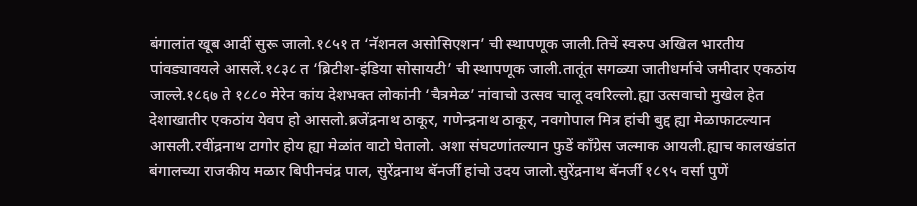बंगालांत खूब आदीं सुरू जालो.१८५१ त ‘नॅशनल असोसिएशन’ ची स्थापणूक जाली.तिचें स्वरुप अखिल भारतीय पांवड्यावयले आसलें.१८३८ त ‘ब्रिटीश-इंडिया सोसायटी’ ची स्थापणूक जाली.तातूंत सगळ्या जातीधर्माचे जमीदार एकठांय जाल्ले.१८६७ ते १८८० मेरेन कांय देशभक्त लोकांनी ‘चैत्रमेळ’ नांवाचो उत्सव चालू दवरिल्लो.ह्या उत्सवाचो मुखेल हेत देशाखातीर एकठांय येवप हो आसलो.ब्रजेंद्रनाथ ठाकूर, गणेन्द्रनाथ ठाकूर, नवगोपाल मित्र हांची बुद्द ह्या मेळाफाटल्यान आसली.रवींद्रनाथ टागोर होय ह्या मेळांत वाटो घेतालो. अशा संघटणांतल्यान फुडें काँग्रेस जल्माक आयली.ह्याच कालखंडांत बंगालच्या राजकीय मळार बिपीनचंद्र पाल, सुरेंद्रनाथ बॅनर्जी हांचो उदय जालो.सुरेंद्रनाथ बॅनर्जी १८९५ वर्सा पुणें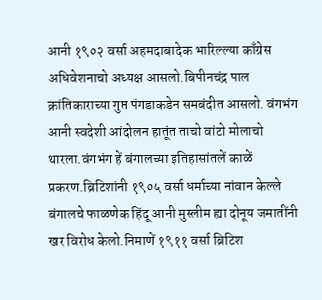आनी १९०२ वर्सा अहमदाबादेक भारिल्ल्या काँग्रेस अधिवेशनाचो अध्यक्ष आसलो.बिपीनचंद्र पाल क्रांतिकाराच्या गुप्त पंगडाकडेन समबंदीत आसलो. वंगभंग आनी स्वदेशी आंदोलन हातूंत ताचो वांटो मोलाचो थारला.वंगभंग हें बंगालच्या इतिहासांतलें काळें प्रकरण.ब्रिटिशांनी १९०५ वर्सा धर्माच्या नांवान केल्ले बंगालचे फाळणेक हिंदू आनी मुस्लीम ह्या दोनूय जमातींनी खर विरोध केलो.निमाणें १९११ वर्सा ब्रिटिश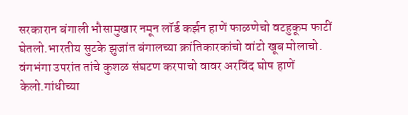सरकारान बंगाली भौसामुखार नमून लॉर्ड कर्झन हाणें फाळणेचो वटहुकूम फाटीं घेतलो.भारतीय सुटके झुजांत बंगालच्या क्रांतिकारकांचो वांटो खूब मोलाचो. वंगभंगा उपरांत तांचे कुशळ संघटण करपाचो वावर अरविंद घोष हाणें केलो.गांधीच्या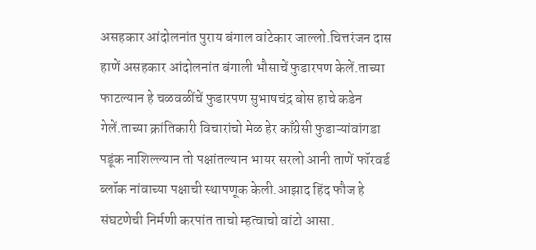असहकार आंदोलनांत पुराय बंगाल वांटेकार जाल्लो.चित्तरंजन दास हाणें असहकार आंदोलनांत बंगाली भौसाचें फुडारपण केलें.ताच्या फाटल्यान हे चळवळींचें फुडारपण सुभाषचंद्र बोस हाचे कडेन गेलें.ताच्या क्रांतिकारी विचारांचो मेळ हेर काँग्रेसी फुडाऱ्यांवांगडा पडूंक नाशिल्ल्यान तो पक्षांतल्यान भायर सरलो आनी ताणें फॉरवर्ड ब्लॉक नांवाच्या पक्षाची स्थापणूक केली.आझाद हिंद फौज हे संघटणेची निर्मणी करपांत ताचो म्हत्वाचो वांटो आसा.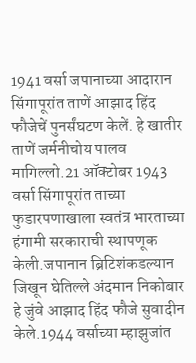1941 वर्सा जपानाच्या आदारान सिंगापूरांत ताणें आझाद हिंद फौजेचें पुनर्संघटण केलें. हे खातीर ताणें जर्मनीचोय पालव मागिल्लो.21 ऑक्टोबर 1943 वर्सा सिंगापूरांत ताच्या फुडारपणाखाला स्वतंत्र भारताच्या हंगामी सरकाराची स्थापणूक केली.जपानान ब्रिटिशंकडल्यान जिखून घेतिल्ले अंदमान निकोबार हे जुंवे आझाद हिंद फौजे सुवादीन केले.1944 वर्साच्या म्हाझुजांत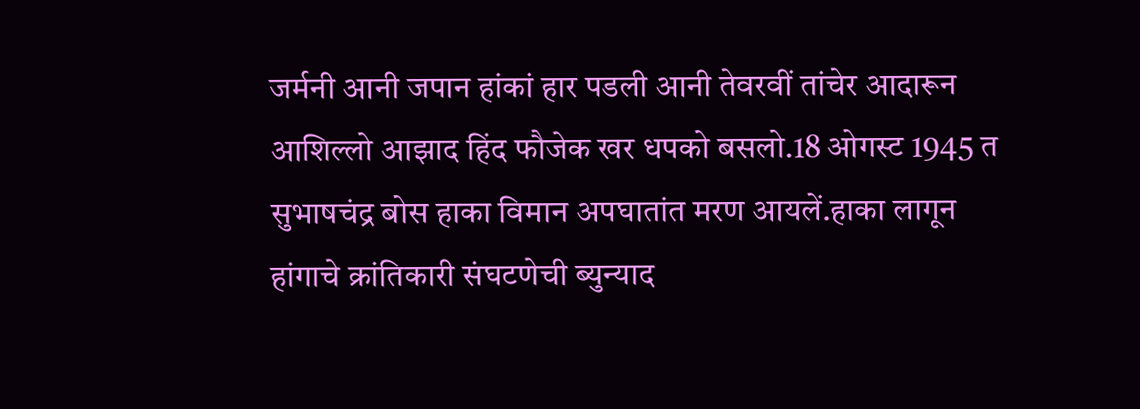जर्मनी आनी जपान हांकां हार पडली आनी तेवरवीं तांचेर आदारून आशिल्लो आझाद हिंद फौजेक खर धपको बसलो.18 ओगस्ट 1945 त सुभाषचंद्र बोस हाका विमान अपघातांत मरण आयलें.हाका लागून हांगाचे क्रांतिकारी संघटणेची ब्युन्याद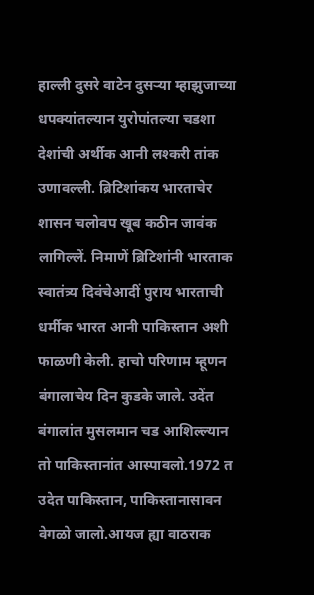हाल्ली दुसरे वाटेन दुसऱ्या म्हाझुजाच्या धपक्यांतल्यान युरोपांतल्या चडशा देशांची अर्थीक आनी लश्करी तांक उणावल्ली. ब्रिटिशांकय भारताचेर शासन चलोवप खूब कठीन जावंक लागिल्लें. निमाणें ब्रिटिशांनी भारताक स्वातंत्र्य दिवंचेआदीं पुराय भारताची धर्मीक भारत आनी पाकिस्तान अशी फाळणी केली. हाचो परिणाम म्हूणन बंगालाचेय दिन कुडके जाले. उदेंत बंगालांत मुसलमान चड आशिल्ल्यान तो पाकिस्तानांत आस्पावलो.1972 त उदेत पाकिस्तान, पाकिस्तानासावन वेगळो जालो.आयज ह्या वाठराक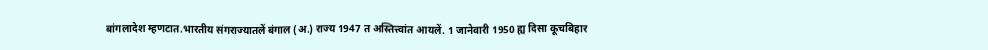बांगलादेश म्हणटात.भारतीय संगराज्यातलें बंगाल (अ.) राज्य 1947 त अस्तित्त्वांत आयलें. 1 जानेवारी 1950 ह्य दिसा कूचबिहार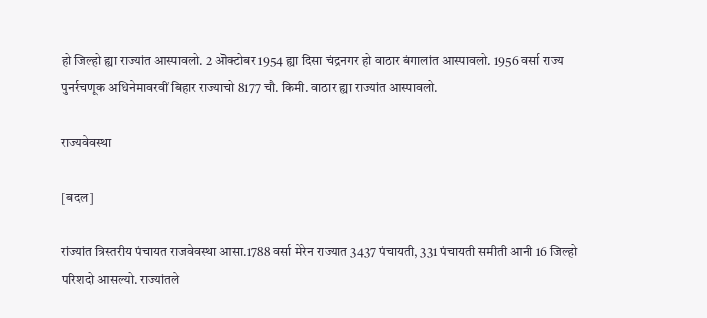हो जिल्हो ह्या राज्यांत आस्पावलो. 2 ऒक्टोबर 1954 ह्या दिसा चंद्रनगर हो वाठार बंगालांत आस्पावलो. 1956 वर्सा राज्य पुनर्रचणूक अधिनेमावरवीं बिहार राज्याचो 8177 चौ. किमी. वाठार ह्या राज्यांत आस्पावलो.

राज्यवेवस्था

[बदल]

रांज्यांत त्रिस्तरीय पंचायत राजवेवस्था आसा.1788 वर्सा मेरेन राज्यात 3437 पंचायती, 331 पंचायती समीती आनी 16 जिल्हो परिशदो आसल्यो. राज्यांतले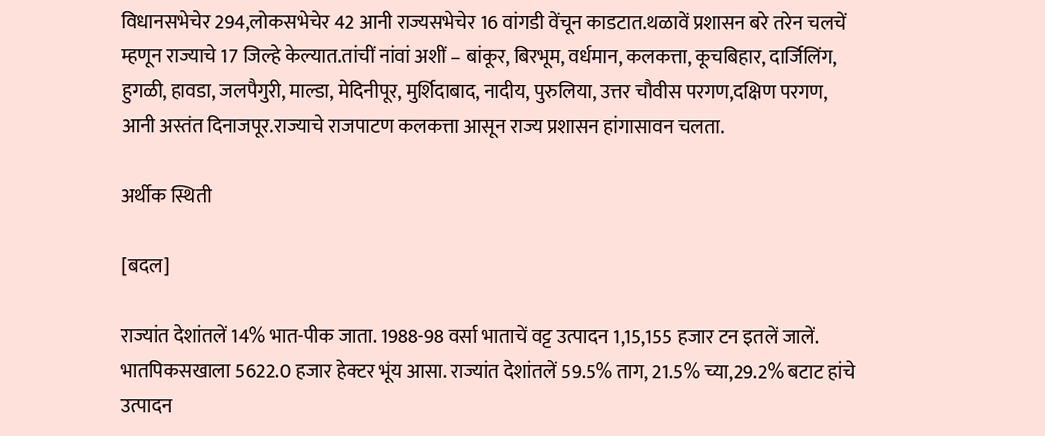विधानसभेचेर 294,लोकसभेचेर 42 आनी राज्यसभेचेर 16 वांगडी वेंचून काडटात.थळावें प्रशासन बरे तरेन चलचें म्हणून राज्याचे 17 जिल्हे केल्यात.तांचीं नांवां अशीं – बांकूर, बिरभूम, वर्धमान, कलकत्ता, कूचबिहार, दार्जिलिंग, हुगळी, हावडा, जलपैगुरी, माल्डा, मेदिनीपूर, मुर्शिदाबाद, नादीय, पुरुलिया, उत्तर चौवीस परगण,दक्षिण परगण, आनी अस्तंत दिनाजपूर.राज्याचे राजपाटण कलकत्ता आसून राज्य प्रशासन हांगासावन चलता.

अर्थीक स्थिती

[बदल]

राज्यांत देशांतलें 14% भात-पीक जाता. 1988-98 वर्सा भाताचें वट्ट उत्पादन 1,15,155 हजार टन इतलें जालें. भातपिकसखाला 5622.0 हजार हेक्टर भूंय आसा. राज्यांत देशांतलें 59.5% ताग, 21.5% च्या,29.2% बटाट हांचे उत्पादन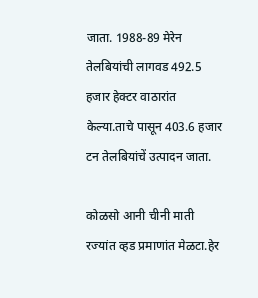जाता. 1988-89 मेरेन तेलबियांची लागवड 492.5 हजार हेक्टर वाठारांत केल्या.ताचे पासून 403.6 हजार टन तेलबियांचें उत्पादन जाता.

कोळसो आनी चीनी माती रज्यांत व्हड प्रमाणांत मेळटा.हेर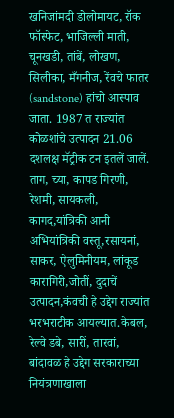खनिजांमदी डोलोमायट, रॉक फॉस्फेट, भाजिल्ली माती, चूनखडी, तांबें, लोखण, सिलीका, मँगनीज, रेंवचे फातर (sandstone) हांचो आस्पाव जाता. 1987 त राज्यांत कोळशांचे उत्पादन 21.06 दशलक्ष मॅट्रीक टन इतलें जालें. ताग, च्या, कापड गिरणी, रेशमी, सायकली, कागद,यांत्रिकी आनी अभियांत्रिकी वस्तू,रसायनां, साकर, ऐलुमिनीयम, लांकूड कारागिरी,जोतीं, दुदाचें उत्पादन,कंवची हे उद्देग राज्यांत भरभराटीक आयल्यात.केबल, रेल्वे डबे, सारीं, तारवां, बांदावळ हे उद्देग सरकाराच्या नियंत्रणाखाला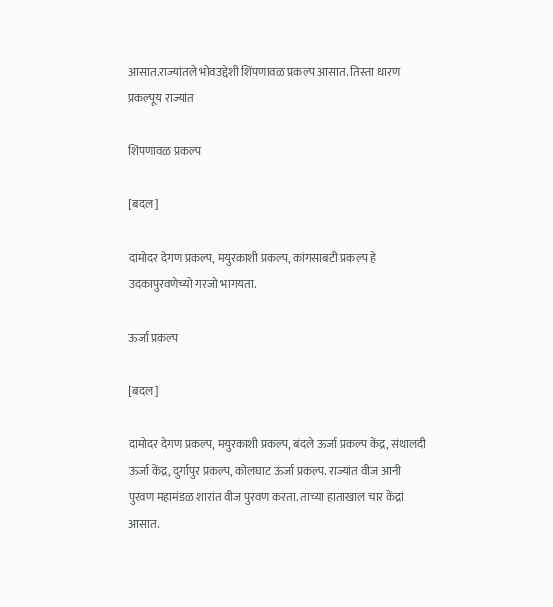आसात.राज्यांतले भोवउद्देशी शिंपणावळ प्रकल्प आसात. तिस्ता धारण प्रकल्पूय राज्यांत

शिंपणावळ प्रकल्प

[बदल]

दामोदर देगण प्रकल्प, मयुरकाशी प्रकल्प, कांगसाबटी प्रकल्प हे उदकापुरवणेच्यो गरजो भागयता.

ऊर्जा प्रकल्प

[बदल]

दामोदर देगण प्रकल्प, मयुरकाशी प्रकल्प, बंदले ऊर्जा प्रकल्प केंद्र, संथालदी ऊर्जा केंद्र, दुर्गापुर प्रकल्प, कोलघाट ऊर्जा प्रकल्प. राज्यांत वीज आनी पुरवण महामंडळ शारांत वीज पुरवण करता. ताच्या हाताखाल चार केंद्रां आसात.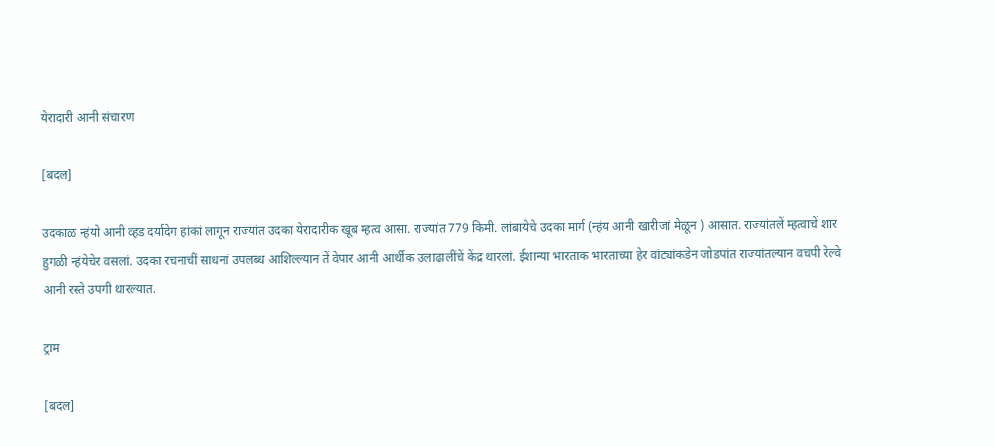येरादारी आनी संचारण

[बदल]

उदकाळ न्हंयो आनी व्हड दर्यादेग हांकां लागून राज्यांत उदका येरादारीक खूब म्हत्व आसा. राज्यांत 779 किमी. लांबायेचे उदका मार्ग (न्हंय आनी खारीजां मेळून ) आसात. राज्यांतलें म्हत्वाचें शार हुगळी न्हंयेचेर वसलां. उदका रचनाचीं साधनां उपलब्ध आशिल्ल्यान तें वेपार आनी आर्थीक उलाढालींचें केंद्र थारलां. ईशान्या भारताक भारताच्या हेर वांट्यांकडेन जोडपांत राज्यांतल्यान वचपी रेल्वे आनी रस्ते उपगी थारल्यात.

ट्राम

[बदल]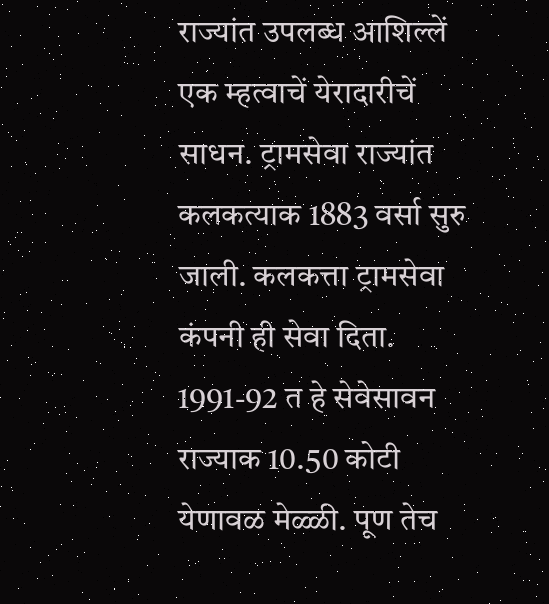राज्यांत उपलब्ध आशिल्लें एक म्हत्वाचें येरादारीचें साधन. ट्रामसेवा राज्यांत कलकत्याक 1883 वर्सा सुरु जाली. कलकत्ता ट्रामसेवा कंपनी ही सेवा दिता. 1991-92 त हे सेवेसावन राज्याक 10.50 कोटी येणावळ मेळ्ळी. पूण तेच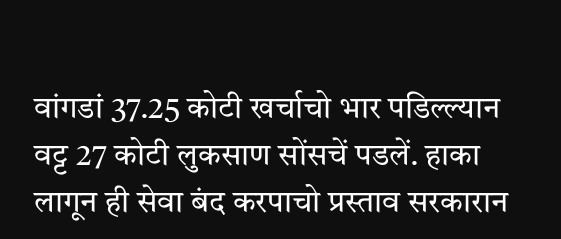वांगडां 37.25 कोटी खर्चाचो भार पडिल्ल्यान वट्ट 27 कोटी लुकसाण सोंसचें पडलें. हाका लागून ही सेवा बंद करपाचो प्रस्ताव सरकारान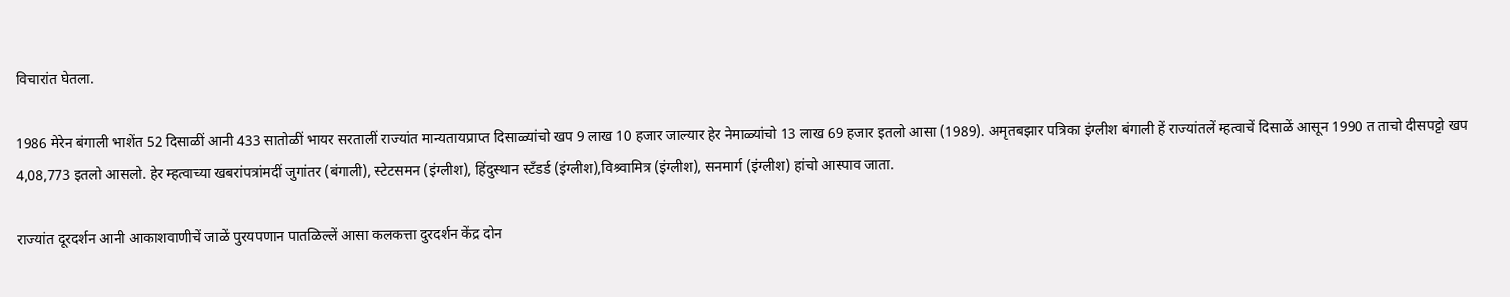विचारांत घेतला.

1986 मेरेन बंगाली भाशेंत 52 दिसाळीं आनी 433 सातोळीं भायर सरतालीं राज्यांत मान्यतायप्राप्त दिसाळ्यांचो खप 9 लाख 10 हजार जाल्यार हेर नेमाळ्यांचो 13 लाख 69 हजार इतलो आसा (1989). अमृतबझार पत्रिका इंग्लीश बंगाली हें राज्यांतलें म्हत्वाचें दिसाळें आसून 1990 त ताचो दीसपट्टो खप 4,08,773 इतलो आसलो. हेर म्हत्वाच्या खबरांपत्रांमदीं जुगांतर (बंगाली), स्टेटसमन (इंग्लीश), हिंदुस्थान स्टँडर्ड (इंग्लीश),विश्र्वामित्र (इंग्लीश), सनमार्ग (इंग्लीश) हांचो आस्पाव जाता.

राज्यांत दूरदर्शन आनी आकाशवाणीचें जाळें पुरयपणान पातळिल्लें आसा कलकत्ता दुरदर्शन केंद्र दोन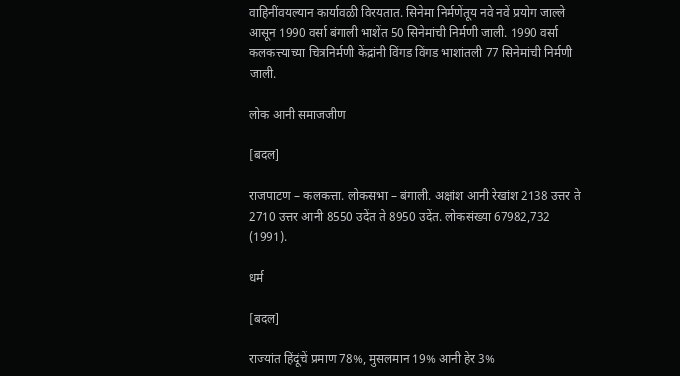वाहिनींवयल्यान कार्यावळी विरयतात. सिनेमा निर्मणेंतूय नवे नवें प्रयोग जाल्ले आसून 1990 वर्सा बंगाली भाशेंत 50 सिनेमांची निर्मणी जाली. 1990 वर्सा कलकत्त्याच्या चित्रनिर्मणी केंद्रांनी विंगड विंगड भाशांतली 77 सिनेमांची निर्मणी जाली.

लोक आनी समाजजीण

[बदल]

राजपाटण – कलकत्ता. लोकसभा – बंगाली. अक्षांश आनी रेखांश 2138 उत्तर ते 2710 उत्तर आनी 8550 उदेंत ते 8950 उदेंत. लोकसंख्या 67982,732 (1991).

धर्म

[बदल]

राज्यांत हिंदूंचें प्रमाण 78%, मुसलमान 19% आनी हेर 3%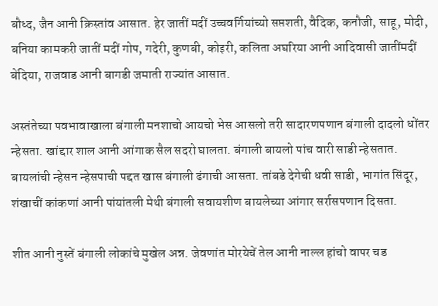बौध्द, जैन आनी क्रिस्तांव आसात. हेर जातीं मदीं उच्चवर्गियांच्यो सप्तशती, वैदिक, कनौजी, साहू, मोदी, बनिया कामकरी जातीं मदीं गोप, गदेरी, कुणबी, कोइरी, कलिता अघरिया आनी आदिवासी जातींमदीं बेदिया, राजवाड आनी बागडी जमाती राज्यांत आसात.

अस्तंतेच्या पवभावाखाला बंगाली मनशाचो आयचो भेस आसलो तरी सादारणपणान बंगाली दादलो धोंतर न्हेसता. खांद्दार शाल आनी आंगाक सैल सदरो घालता. बंगाली बायलो पांच वारी साडी न्हेसतात. बायलांची न्हेसन न्हेसपाची पद्दत खास बंगाली ढंगाची आसता. तांबडे देगेची धवी साडी, भागांत सिंदूर, शंखाचीं कांकणां आनी पांयांतली मेथी बंगाली सवायशीण बायलेच्या आंगार सर्रासपणान दिसता.

शीत आनी नुस्तें बंगाली लोकांचे मुखेल अन्न. जेवणांत मोरयेचें तेल आनी नाल्ल हांचो वापर चड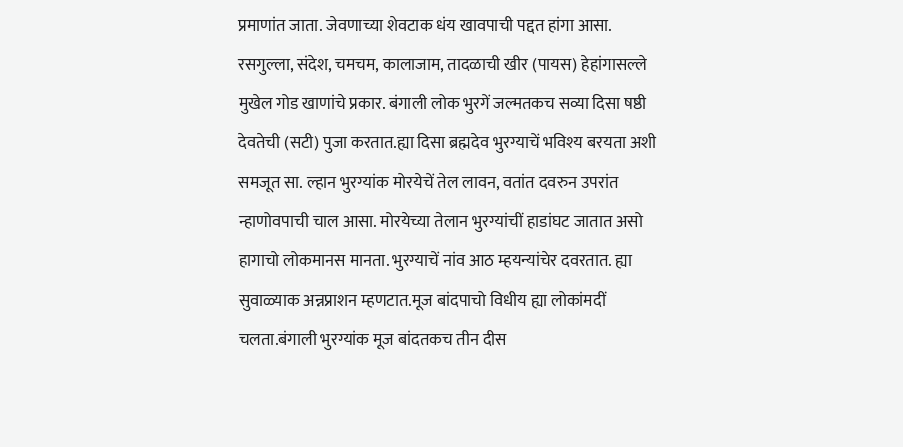प्रमाणांत जाता. जेवणाच्या शेवटाक धंय खावपाची पद्दत हांगा आसा. रसगुल्ला, संदेश, चमचम, कालाजाम, तादळाची खीर (पायस) हेहांगासल्ले मुखेल गोड खाणांचे प्रकार. बंगाली लोक भुरगें जल्मतकच सव्या दिसा षष्ठी देवतेची (सटी) पुजा करतात.ह्या दिसा ब्रह्मदेव भुरग्याचें भविश्य बरयता अशी समजूत सा. ल्हान भुरग्यांक मोरयेचें तेल लावन, वतांत दवरुन उपरांत न्हाणोवपाची चाल आसा. मोरयेच्या तेलान भुरग्यांचीं हाडांघट जातात असो हागाचो लोकमानस मानता. भुरग्याचें नांव आठ म्हयन्यांचेर दवरतात. ह्या सुवाळ्याक अन्नप्राशन म्हणटात.मूज बांदपाचो विधीय ह्या लोकांमदीं चलता.बंगाली भुरग्यांक मूज बांदतकच तीन दीस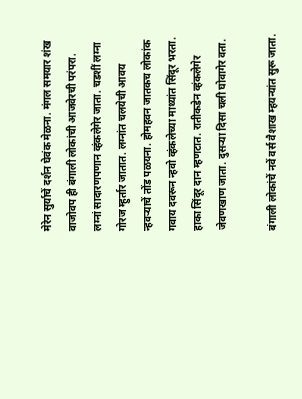मेरेन सुर्याचें दर्शन घेवंक मेळना. मंगल समयार शंख वाजोवप ही बंगाली लोकांची आजवेरची परंपरा. लग्नां सादारणपणान व्हंकलेगेर जाता. चडशीं लग्ना गोरज म्हुर्तार जातात. लग्नांत चलयेची आवय न्हवऱ्याचें तोंड पळयना. होमहवन जातकच लोकांक गवाय दवरून न्हवो व्हंकलेच्या माथ्यांत सिंदूर भरता. हाका सिंदूर दान म्हणटात. रातीकडेन व्हंकलेगेर जेवणखाण जाता. दुसऱ्या दिसा चली घोवागेर वता.

बंगाली लोकांचें नवें वर्स वैशाख म्हयन्यांत सुरू जाता.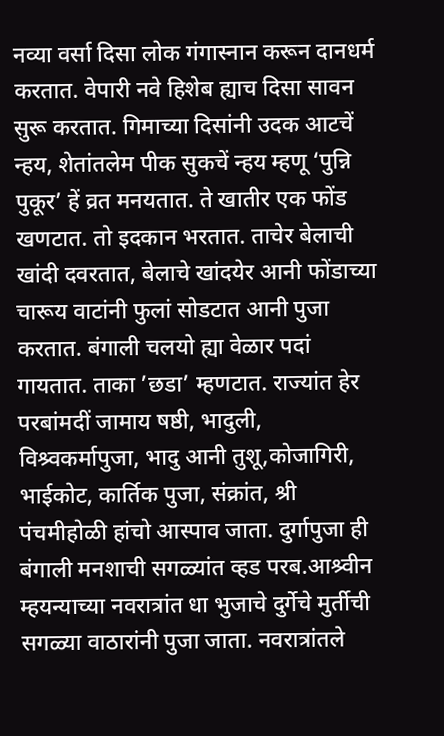नव्या वर्सा दिसा लोक गंगास्नान करून दानधर्म करतात. वेपारी नवे हिशेब ह्याच दिसा सावन सुरू करतात. गिमाच्या दिसांनी उदक आटचें न्हय, शेतांतलेम पीक सुकचें न्हय म्हणू ‘पुन्नि पुकूर’ हें व्रत मनयतात. ते खातीर एक फोंड खणटात. तो इदकान भरतात. ताचेर बेलाची खांदी दवरतात, बेलाचे खांदयेर आनी फोंडाच्या चारूय वाटांनी फुलां सोडटात आनी पुजा करतात. बंगाली चलयो ह्या वेळार पदां गायतात. ताका ’छडा’ म्हणटात. राज्यांत हेर परबांमदीं जामाय षष्ठी, भादुली, विश्र्वकर्मापुजा, भादु आनी तुशू,कोजागिरी, भाईकोट, कार्तिक पुजा, संक्रांत, श्री पंचमीहोळी हांचो आस्पाव जाता. दुर्गापुजा ही बंगाली मनशाची सगळ्यांत व्हड परब.आश्र्वीन म्हयन्याच्या नवरात्रांत धा भुजाचे दुर्गेचे मुर्तीची सगळ्या वाठारांनी पुजा जाता. नवरात्रांतले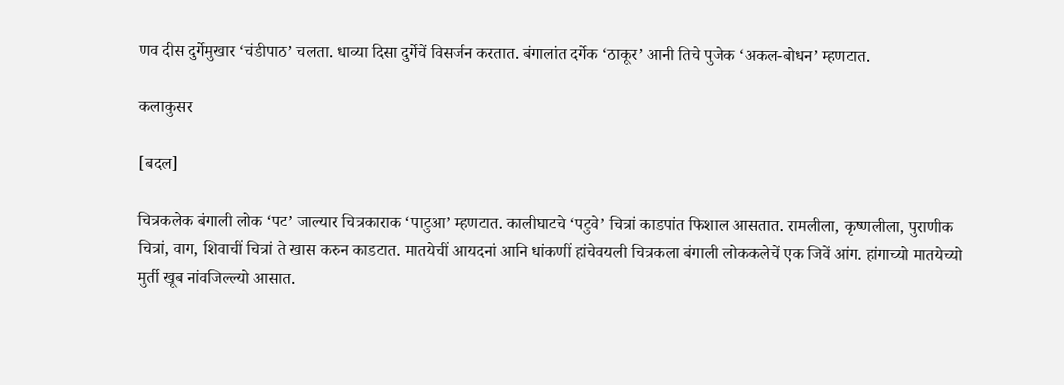णव दीस दुर्गेमुखार ‘चंडीपाठ’ चलता. धाव्या दिसा दुर्गेचें विसर्जन करतात. बंगालांत दर्गेक ‘ठाकूर’ आनी तिचे पुजेक ‘अकल-बोधन’ म्हणटात.

कलाकुसर

[बदल]

चित्रकलेक बंगाली लोक ‘पट’ जाल्यार चित्रकाराक ‘पाटुआ’ म्हणटात. कालीघाटचे ‘पटुवे’ चित्रां काडपांत फिशाल आसतात. रामलीला, कृष्णलीला, पुराणीक चित्रां, वाग, शिवाचीं चित्रां ते खास करुन काडटात. मातयेचीं आयदनां आनि धांकणीं हांचेवयली चित्रकला बंगाली लोककलेचें एक जिवें आंग. हांगाच्यो मातयेच्यो मुर्ती खूब नांवजिल्ल्यो आसात.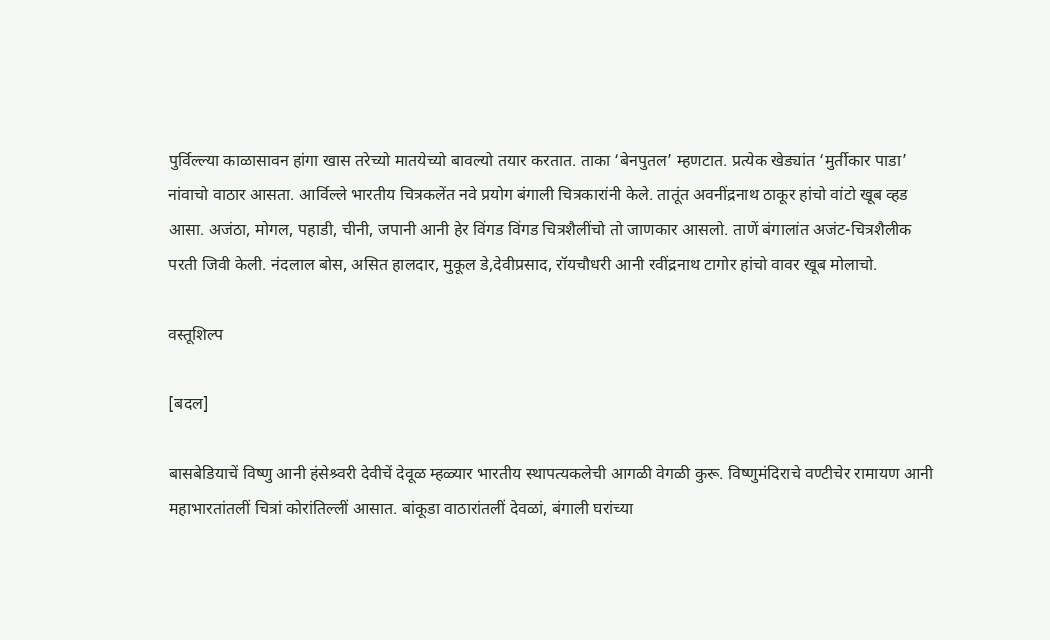पुर्विल्ल्या काळासावन हांगा खास तरेच्यो मातयेच्यो बावल्यो तयार करतात. ताका ‘बेनपुतल’ म्हणटात. प्रत्येक खेड्यांत ‘मुर्तीकार पाडा’ नांवाचो वाठार आसता. आर्विल्ले भारतीय चित्रकलेंत नवे प्रयोग बंगाली चित्रकारांनी केले. तातूंत अवनींद्रनाथ ठाकूर हांचो वांटो खूब व्हड आसा. अजंठा, मोगल, पहाडी, चीनी, जपानी आनी हेर विंगड विंगड चित्रशैलींचो तो जाणकार आसलो. ताणें बंगालांत अजंट-चित्रशैलीक परती जिवी केली. नंदलाल बोस, असित हालदार, मुकूल डे,देवीप्रसाद, रॉयचौधरी आनी रवींद्रनाथ टागोर हांचो वावर खूब मोलाचो.

वस्तूशिल्प

[बदल]

बासबेडियाचें विष्णु आनी हंसेश्र्वरी देवीचें देवूळ म्हळ्यार भारतीय स्थापत्यकलेची आगळी वेगळी कुरू. विष्णुमंदिराचे वण्टीचेर रामायण आनी महाभारतांतलीं चित्रां कोरांतिल्लीं आसात. बांकूडा वाठारांतलीं देवळां, बंगाली घरांच्या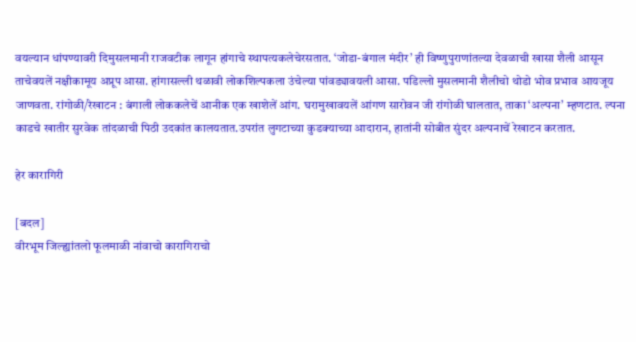वयल्यान धांपण्यावरी दिमुसलमानी राजवटीक लागून हांगाचे स्थापत्यकलेचेरसतात. ‘जोडा-बंगाल मंदीर’ ही विष्णुपुराणांतल्या देवळाची खासा शैली आसून ताचेवयलें नक्षीकामूय अप्रूप आसा. हांगासल्ली थळावी लोकशिल्पकला उंचेल्या पांवड्यावयली आसा. पडिल्लो मुसलमानी शैलीचो थोडो भोव प्रभाव आयजूय जाणवता. रांगोळी/रेखाटन : बंगाली लोककलेचें आनीक एक खाशेलें आंग. घरामुखावयलें आंगण सारोवन जी रांगोळी घालतात, ताका ‘अल्पना’ म्हणटात. ल्पना काडचे खातीर सुरवेक तांदळाची पिठी उदकांत कालयतात.उपरांत लुगटाच्या कुडक्याच्या आदारान, हातांनी सोबीत सुंदर अल्पनाचें रेखाटन करतात.

हेर कारागिरी

[बदल]
वीरभूम जिल्ह्यांतलो फूलमाळी नांवाचो कारागिराचो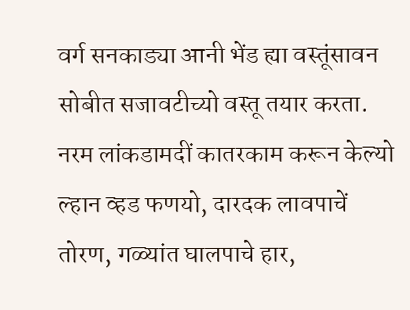वर्ग सनकाड्या आनी भेंड ह्या वस्तूंसावन सोबीत सजावटीच्यो वस्तू तयार करता. नरम लांकडामदीं कातरकाम करून केल्यो ल्हान व्हड फणयो, दारदक लावपाचें तोरण, गळ्यांत घालपाचे हार,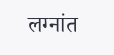लग्नांत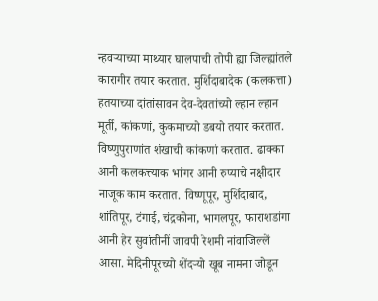न्हवऱ्याच्या माथ्यार घालपाची तोपी ह्या जिल्ह्यांतले कारागीर तयार करतात. मुर्शिदाबादेक (कलकत्ता) हतयाच्या दांतांसावन देव-देवतांच्यो ल्हान ल्हान मूर्ती, कांकणां, कुकमाच्यो डबयो तयार करतात. विष्णुपुराणांत शंखाची कांकणां करतात. ढाक्का आनी कलकत्त्याक भांगर आनी रुप्याचे नक्षीदार नाजूक काम करतात. विष्णूपूर, मुर्शिदाबाद, शांतिपूर, टंगाई, चंद्रकोना, भागलपूर, फाराशडांगा आनी हेर सुवांतीनीं जावपी रेशमी नांवाजिल्लें आसा. मेदिनीपूरच्यो शेंदऱ्यो खूब नामना जोडून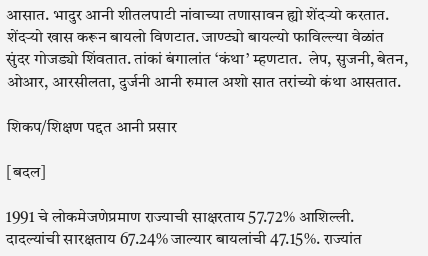आसात. भादुर आनी शीतलपाटी नांवाच्या तणासावन ह्यो शेंदऱ्यो करतात. शेंदऱ्यो खास करून बायलो विणटात. जाण्ट्यो बायल्यो फाविल्ल्या वेळांत सुंदर गोजड्यो शिंवतात. तांकां बंगालांत ‘कंथा’ म्हणटात.  लेप, सुजनी, बेतन, ओआर, आरसीलता, दुर्जनी आनी रुमाल अशो सात तरांच्यो कंथा आसतात.

शिकप/शिक्षण पद्दत आनी प्रसार

[बदल]

1991 चे लोकमेजणेप्रमाण राज्याची साक्षरताय 57.72% आशिल्ली. दादल्यांची सारक्षताय 67.24% जाल्यार बायलांची 47.15%. राज्यांत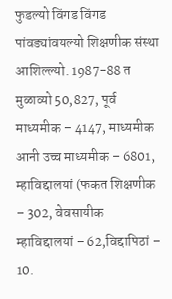फुडल्यो विंगड विंगड पांवड्यांवयल्यो शिक्षणीक संस्था आशिल्ल्यो. 1987-88 त मुळाव्यो 50,827, पूर्व माध्यमीक – 4147, माध्यमीक आनी उच्च माध्यमीक – 6801, म्हाविद्दालयां (फकत शिक्षणीक – 302, वेवसायीक म्हाविद्दालयां – 62,विद्दापिठां – 10.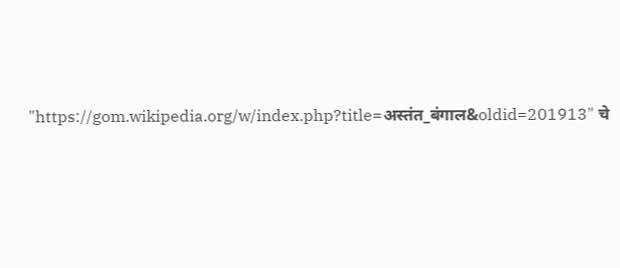"https://gom.wikipedia.org/w/index.php?title=अस्तंत_बंगाल&oldid=201913" चे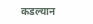कडल्यान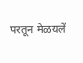परतून मेळयलें